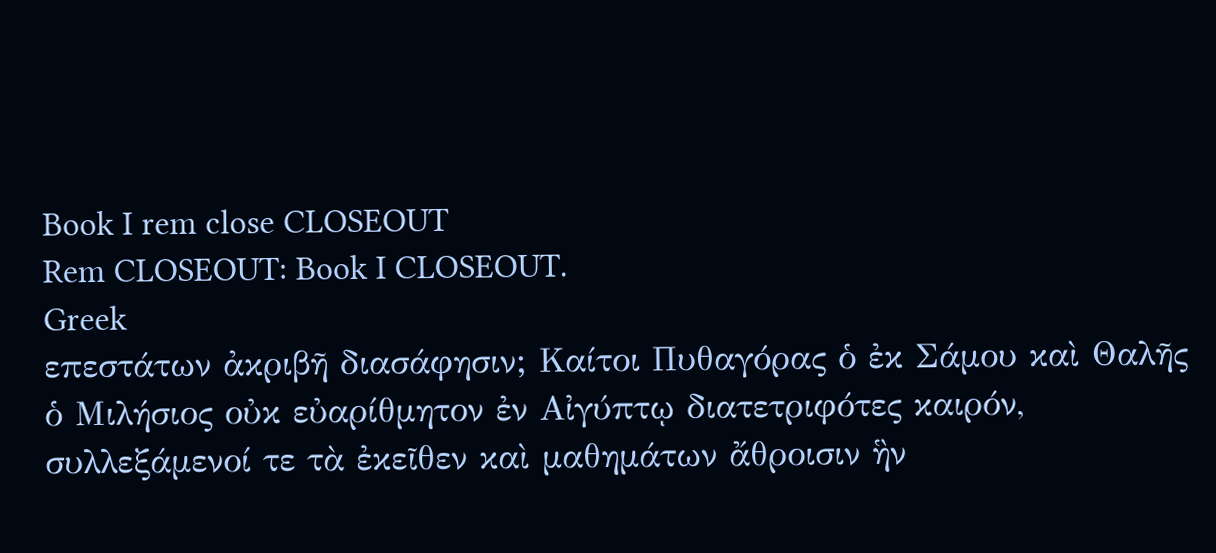Book I rem close CLOSEOUT
Rem CLOSEOUT: Book I CLOSEOUT.
Greek
επεστάτων ἀκριβῆ διασάφησιν; Καίτοι Πυθαγόρας ὁ ἐκ Σάμου καὶ Θαλῆς ὁ Μιλήσιος οὐκ εὐαρίθμητον ἐν Αἰγύπτῳ διατετριφότες καιρόν, συλλεξάμενοί τε τὰ ἐκεῖθεν καὶ μαθημάτων ἄθροισιν ἣν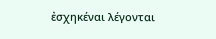ἐσχηκέναι λέγονται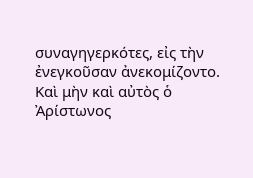συναγηγερκότες, εἰς τὴν ἐνεγκοῦσαν ἀνεκομίζοντο. Καὶ μὴν καὶ αὐτὸς ὁ Ἀρίστωνος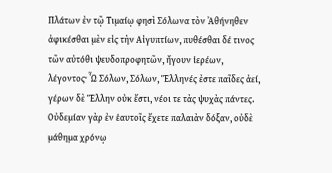Πλάτων ἐν τῷ Τιμαίῳ φησὶ Σόλωνα τὸν Ἀθήνηθεν ἀφικέσθαι μὲν εἰς τὴν Αἰγυπτίων, πυθέσθαι δέ τινος τῶν αὐτόθι ψευδοπροφητῶν, ἤγουν ἱερέων, λέγοντος· Ὦ Σόλων, Σόλων, Ἕλληνές ἐστε παῖδες ἀεί, γέρων δὲ Ἕλλην οὐκ ἔστι, νέοι τε τὰς ψυχὰς πάντες. Οὐδεμίαν γὰρ ἐν ἑαυτοῖς ἔχετε παλαιὰν δόξαν, οὐδὲ μάθημα χρόνῳ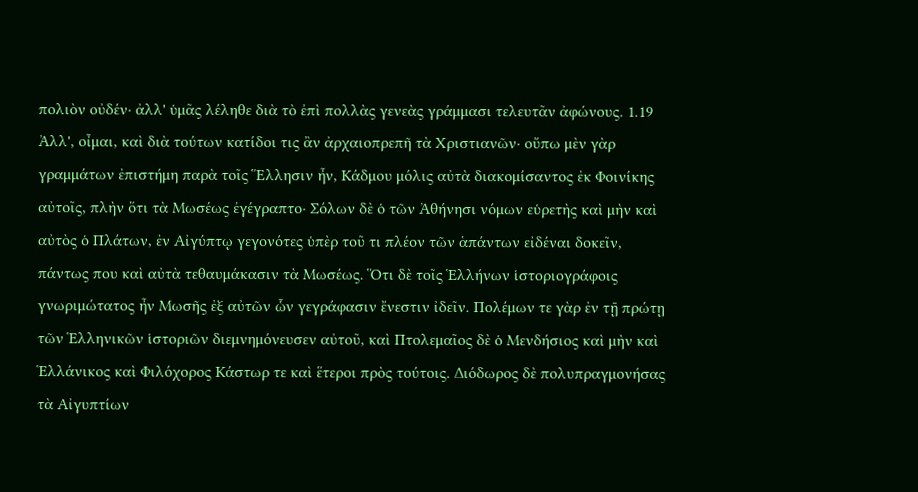πολιὸν οὐδέν· ἀλλ' ὑμᾶς λέληθε διὰ τὸ ἐπὶ πολλὰς γενεὰς γράμμασι τελευτᾶν ἀφώνους. 1.19 Ἀλλ', οἶμαι, καὶ διὰ τούτων κατίδοι τις ἂν ἀρχαιοπρεπῆ τὰ Χριστιανῶν· οὔπω μὲν γὰρ γραμμάτων ἐπιστήμη παρὰ τοῖς Ἕλλησιν ἦν, Κάδμου μόλις αὐτὰ διακομίσαντος ἐκ Φοινίκης αὐτοῖς, πλὴν ὅτι τὰ Μωσέως ἐγέγραπτο· Σόλων δὲ ὁ τῶν Ἀθήνησι νόμων εὑρετὴς καὶ μὴν καὶ αὐτὸς ὁ Πλάτων, ἐν Αἰγύπτῳ γεγονότες ὑπὲρ τοῦ τι πλέον τῶν ἁπάντων εἰδέναι δοκεῖν, πάντως που καὶ αὐτὰ τεθαυμάκασιν τὰ Μωσέως. Ὅτι δὲ τοῖς Ἑλλήνων ἱστοριογράφοις γνωριμώτατος ἦν Μωσῆς ἐξ αὐτῶν ὧν γεγράφασιν ἔνεστιν ἰδεῖν. Πολέμων τε γὰρ ἐν τῇ πρώτῃ τῶν Ἑλληνικῶν ἱστοριῶν διεμνημόνευσεν αὐτοῦ, καὶ Πτολεμαῖος δὲ ὁ Μενδήσιος καὶ μὴν καὶ Ἑλλάνικος καὶ Φιλόχορος Κάστωρ τε καὶ ἕτεροι πρὸς τούτοις. ∆ιόδωρος δὲ πολυπραγμονήσας τὰ Αἰγυπτίων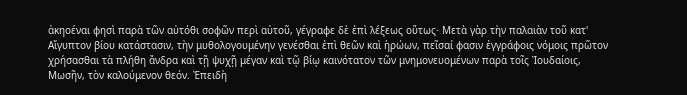ἀκηοέναι φησὶ παρὰ τῶν αὐτόθι σοφῶν περὶ αὐτοῦ, γέγραφε δὲ ἐπὶ λέξεως οὕτως· Μετὰ γὰρ τὴν παλαιὰν τοῦ κατ' Αἴγυπτον βίου κατάστασιν, τὴν μυθολογουμένην γενέσθαι ἐπὶ θεῶν καὶ ἡρώων, πεῖσαί φασιν ἐγγράφοις νόμοις πρῶτον χρήσασθαι τὰ πλήθη ἄνδρα καὶ τῇ ψυχῇ μέγαν καὶ τῷ βίῳ καινότατον τῶν μνημονευομένων παρὰ τοῖς Ἰουδαίοις, Μωσῆν, τὸν καλούμενον θεόν. Ἐπειδὴ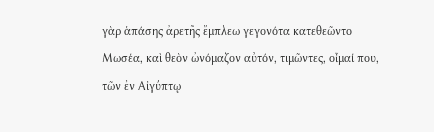γὰρ ἁπάσης ἀρετῆς ἔμπλεω γεγονότα κατεθεῶντο Μωσέα, καὶ θεὸν ὠνόμαζον αὐτόν, τιμῶντες, οἶμαί που, τῶν ἐν Αἰγύπτῳ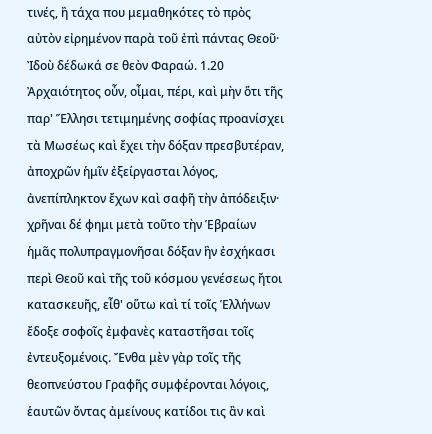τινές, ἢ τάχα που μεμαθηκότες τὸ πρὸς αὐτὸν εἰρημένον παρὰ τοῦ ἐπὶ πάντας Θεοῦ· Ἰδοὺ δέδωκά σε θεὸν Φαραώ. 1.20 Ἀρχαιότητος οὖν, οἶμαι, πέρι, καὶ μὴν ὅτι τῆς παρ' Ἕλλησι τετιμημένης σοφίας προανίσχει τὰ Μωσέως καὶ ἔχει τὴν δόξαν πρεσβυτέραν, ἀποχρῶν ἡμῖν ἐξείργασται λόγος, ἀνεπίπληκτον ἔχων καὶ σαφῆ τὴν ἀπόδειξιν· χρῆναι δέ φημι μετὰ τοῦτο τὴν Ἑβραίων ἡμᾶς πολυπραγμονῆσαι δόξαν ἣν ἐσχήκασι περὶ Θεοῦ καὶ τῆς τοῦ κόσμου γενέσεως ἤτοι κατασκευῆς, εἶθ' οὕτω καὶ τί τοῖς Ἑλλήνων ἔδοξε σοφοῖς ἐμφανὲς καταστῆσαι τοῖς ἐντευξομένοις. Ἔνθα μὲν γὰρ τοῖς τῆς θεοπνεύστου Γραφῆς συμφέρονται λόγοις, ἑαυτῶν ὄντας ἀμείνους κατίδοι τις ἂν καὶ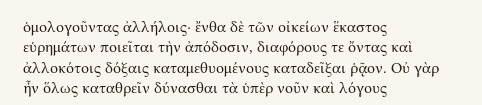ὁμολογοῦντας ἀλλήλοις· ἔνθα δὲ τῶν οἰκείων ἕκαστος εὑρημάτων ποιεῖται τὴν ἀπόδοσιν, διαφόρους τε ὄντας καὶ ἀλλοκότοις δόξαις καταμεθυομένους καταδεῖξαι ῥᾷον. Οὐ γὰρ ἦν ὅλως καταθρεῖν δύνασθαι τὰ ὑπὲρ νοῦν καὶ λόγους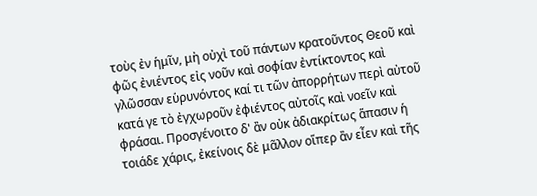τοὺς ἐν ἡμῖν, μὴ οὐχὶ τοῦ πάντων κρατοῦντος Θεοῦ καὶ φῶς ἐνιέντος εἰς νοῦν καὶ σοφίαν ἐντίκτοντος καὶ γλῶσσαν εὑρυνόντος καί τι τῶν ἀπορρήτων περὶ αὐτοῦ κατά γε τὸ ἐγχωροῦν ἐφιέντος αὐτοῖς καὶ νοεῖν καὶ φράσαι. Προσγένοιτο δ' ἂν οὐκ ἀδιακρίτως ἅπασιν ἡ τοιάδε χάρις, ἐκείνοις δὲ μᾶλλον οἵπερ ἂν εἶεν καὶ τῆς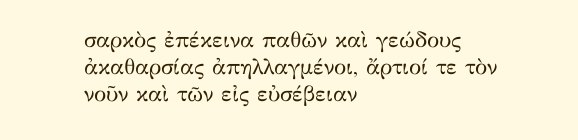σαρκὸς ἐπέκεινα παθῶν καὶ γεώδους ἀκαθαρσίας ἀπηλλαγμένοι, ἄρτιοί τε τὸν νοῦν καὶ τῶν εἰς εὐσέβειαν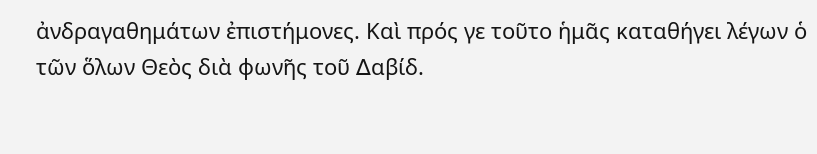ἀνδραγαθημάτων ἐπιστήμονες. Καὶ πρός γε τοῦτο ἡμᾶς καταθήγει λέγων ὁ τῶν ὅλων Θεὸς διὰ φωνῆς τοῦ ∆αβίδ.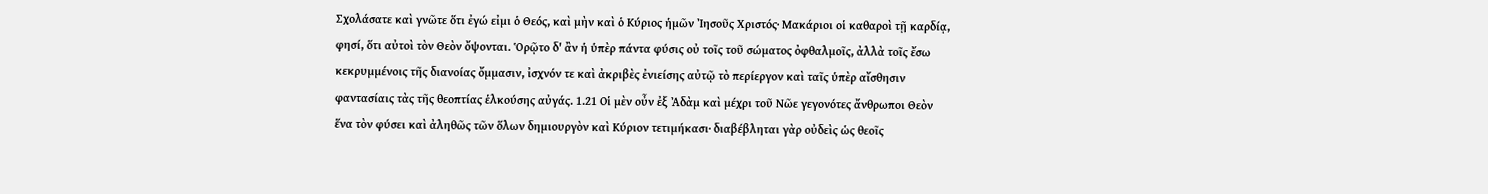Σχολάσατε καὶ γνῶτε ὅτι ἐγώ εἰμι ὁ Θεός, καὶ μὴν καὶ ὁ Κύριος ἡμῶν Ἰησοῦς Χριστός· Μακάριοι οἱ καθαροὶ τῇ καρδίᾳ, φησί, ὅτι αὐτοὶ τὸν Θεὸν ὄψονται. Ὁρῷτο δ' ἂν ἡ ὑπὲρ πάντα φύσις οὐ τοῖς τοῦ σώματος ὀφθαλμοῖς, ἀλλὰ τοῖς ἔσω κεκρυμμένοις τῆς διανοίας ὄμμασιν, ἰσχνόν τε καὶ ἀκριβὲς ἐνιείσης αὐτῷ τὸ περίεργον καὶ ταῖς ὑπὲρ αἴσθησιν φαντασίαις τὰς τῆς θεοπτίας ἑλκούσης αὐγάς. 1.21 Οἱ μὲν οὖν ἐξ Ἀδὰμ καὶ μέχρι τοῦ Νῶε γεγονότες ἄνθρωποι Θεὸν ἕνα τὸν φύσει καὶ ἀληθῶς τῶν ὅλων δημιουργὸν καὶ Κύριον τετιμήκασι· διαβέβληται γὰρ οὐδεὶς ὡς θεοῖς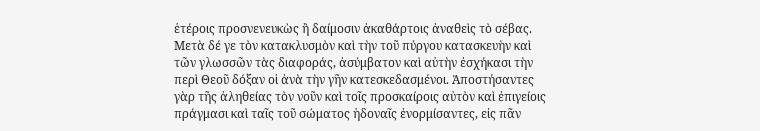ἑτέροις προσνενευκὼς ἢ δαίμοσιν ἀκαθάρτοις ἀναθεὶς τὸ σέβας. Μετὰ δέ γε τὸν κατακλυσμὸν καὶ τὴν τοῦ πύργου κατασκευὴν καὶ τῶν γλωσσῶν τὰς διαφοράς, ἀσύμβατον καὶ αὐτὴν ἐσχήκασι τὴν περὶ Θεοῦ δόξαν οἱ ἀνὰ τὴν γῆν κατεσκεδασμένοι. Ἀποστήσαντες γὰρ τῆς ἀληθείας τὸν νοῦν καὶ τοῖς προσκαίροις αὐτὸν καὶ ἐπιγείοις πράγμασι καὶ ταῖς τοῦ σώματος ἡδοναῖς ἐνορμίσαντες, εἰς πᾶν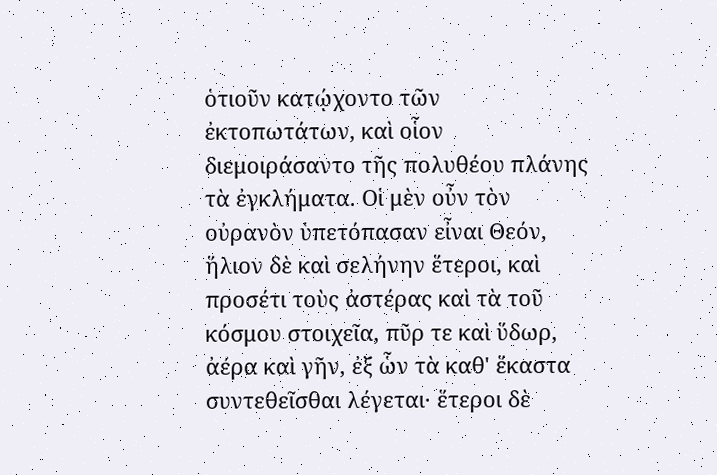ὁτιοῦν κατῴχοντο τῶν ἐκτοπωτάτων, καὶ οἷον διεμοιράσαντο τῆς πολυθέου πλάνης τὰ ἐγκλήματα. Οἱ μὲν οὖν τὸν οὐρανὸν ὑπετόπασαν εἶναι Θεόν, ἥλιον δὲ καὶ σελήνην ἕτεροι, καὶ προσέτι τοὺς ἀστέρας καὶ τὰ τοῦ κόσμου στοιχεῖα, πῦρ τε καὶ ὕδωρ, ἀέρα καὶ γῆν, ἐξ ὧν τὰ καθ' ἕκαστα συντεθεῖσθαι λέγεται· ἕτεροι δὲ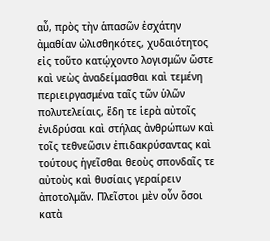αὖ, πρὸς τὴν ἁπασῶν ἐσχάτην ἀμαθίαν ὠλισθηκότες, χυδαιότητος εἰς τοῦτο κατῴχοντο λογισμῶν ὥστε καὶ νεὼς ἀναδείμασθαι καὶ τεμένη περιειργασμένα ταῖς τῶν ὑλῶν πολυτελείαις, ἕδη τε ἱερὰ αὐτοῖς ἐνιδρύσαι καὶ στήλας ἀνθρώπων καὶ τοῖς τεθνεῶσιν ἐπιδακρύσαντας καὶ τούτους ἡγεῖσθαι θεοὺς σπονδαῖς τε αὐτοὺς καὶ θυσίαις γεραίρειν ἀποτολμᾶν. Πλεῖστοι μὲν οὖν ὅσοι κατὰ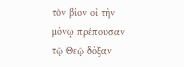τὸν βίον οἱ τὴν μόνῳ πρέπουσαν τῷ Θεῷ δόξαν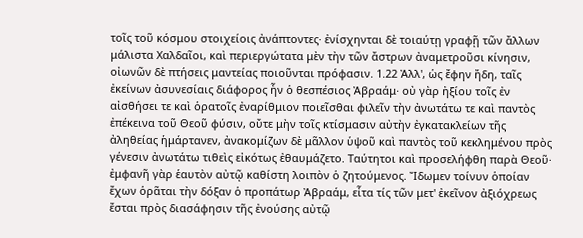τοῖς τοῦ κόσμου στοιχείοις ἀνάπτοντες· ἐνίσχηνται δὲ τοιαύτῃ γραφῇ τῶν ἄλλων μάλιστα Χαλδαῖοι, καὶ περιεργώτατα μὲν τὴν τῶν ἄστρων ἀναμετροῦσι κίνησιν, οἰωνῶν δὲ πτήσεις μαντείας ποιοῦνται πρόφασιν. 1.22 Ἀλλ', ὡς ἔφην ἤδη, ταῖς ἐκείνων ἀσυνεσίαις διάφορος ἦν ὁ θεσπέσιος Ἀβραάμ· οὐ γὰρ ἠξίου τοῖς ἐν αἰσθήσει τε καὶ ὁρατοῖς ἐναρίθμιον ποιεῖσθαι φιλεῖν τὴν ἀνωτάτω τε καὶ παντὸς ἐπέκεινα τοῦ Θεοῦ φύσιν, οὔτε μὴν τοῖς κτίσμασιν αὐτὴν ἐγκατακλείων τῆς ἀληθείας ἡμάρτανεν, ἀνακομίζων δὲ μᾶλλον ὑψοῦ καὶ παντὸς τοῦ κεκλημένου πρὸς γένεσιν ἀνωτάτω τιθεὶς εἰκότως ἐθαυμάζετο. Ταύτητοι καὶ προσελήφθη παρὰ Θεοῦ· ἐμφανῆ γὰρ ἑαυτὸν αὐτῷ καθίστη λοιπὸν ὁ ζητούμενος. Ἴδωμεν τοίνυν ὁποίαν ἔχων ὁρᾶται τὴν δόξαν ὁ προπάτωρ Ἀβραάμ, εἶτα τίς τῶν μετ' ἐκεῖνον ἀξιόχρεως ἔσται πρὸς διασάφησιν τῆς ἐνούσης αὐτῷ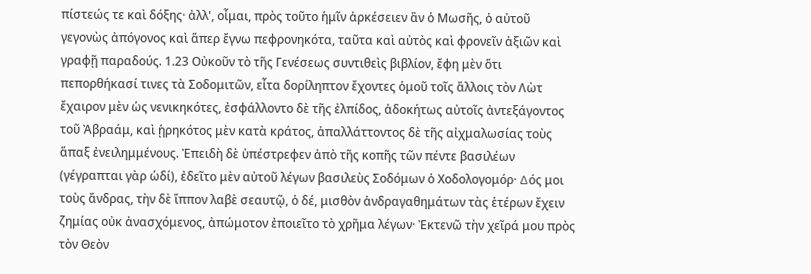πίστεώς τε καὶ δόξης· ἀλλ', οἶμαι, πρὸς τοῦτο ἡμῖν ἀρκέσειεν ἂν ὁ Μωσῆς, ὁ αὐτοῦ γεγονὼς ἀπόγονος καὶ ἅπερ ἔγνω πεφρονηκότα, ταῦτα καὶ αὐτὸς καὶ φρονεῖν ἀξιῶν καὶ γραφῇ παραδούς. 1.23 Οὐκοῦν τὸ τῆς Γενέσεως συντιθεὶς βιβλίον, ἔφη μὲν ὅτι πεπορθήκασί τινες τὰ Σοδομιτῶν, εἶτα δορίληπτον ἔχοντες ὁμοῦ τοῖς ἄλλοις τὸν Λὼτ ἔχαιρον μὲν ὡς νενικηκότες, ἐσφάλλοντο δὲ τῆς ἐλπίδος, ἀδοκήτως αὐτοῖς ἀντεξάγοντος τοῦ Ἀβραάμ, καὶ ᾑρηκότος μὲν κατὰ κράτος, ἀπαλλάττοντος δὲ τῆς αἰχμαλωσίας τοὺς ἅπαξ ἐνειλημμένους. Ἐπειδὴ δὲ ὑπέστρεφεν ἀπὸ τῆς κοπῆς τῶν πέντε βασιλέων (γέγραπται γὰρ ὡδί), ἐδεῖτο μὲν αὐτοῦ λέγων βασιλεὺς Σοδόμων ὁ Χοδολογομόρ· ∆ός μοι τοὺς ἄνδρας, τὴν δὲ ἵππον λαβὲ σεαυτῷ, ὁ δέ, μισθὸν ἀνδραγαθημάτων τὰς ἑτέρων ἔχειν ζημίας οὐκ ἀνασχόμενος, ἀπώμοτον ἐποιεῖτο τὸ χρῆμα λέγων· Ἐκτενῶ τὴν χεῖρά μου πρὸς τὸν Θεὸν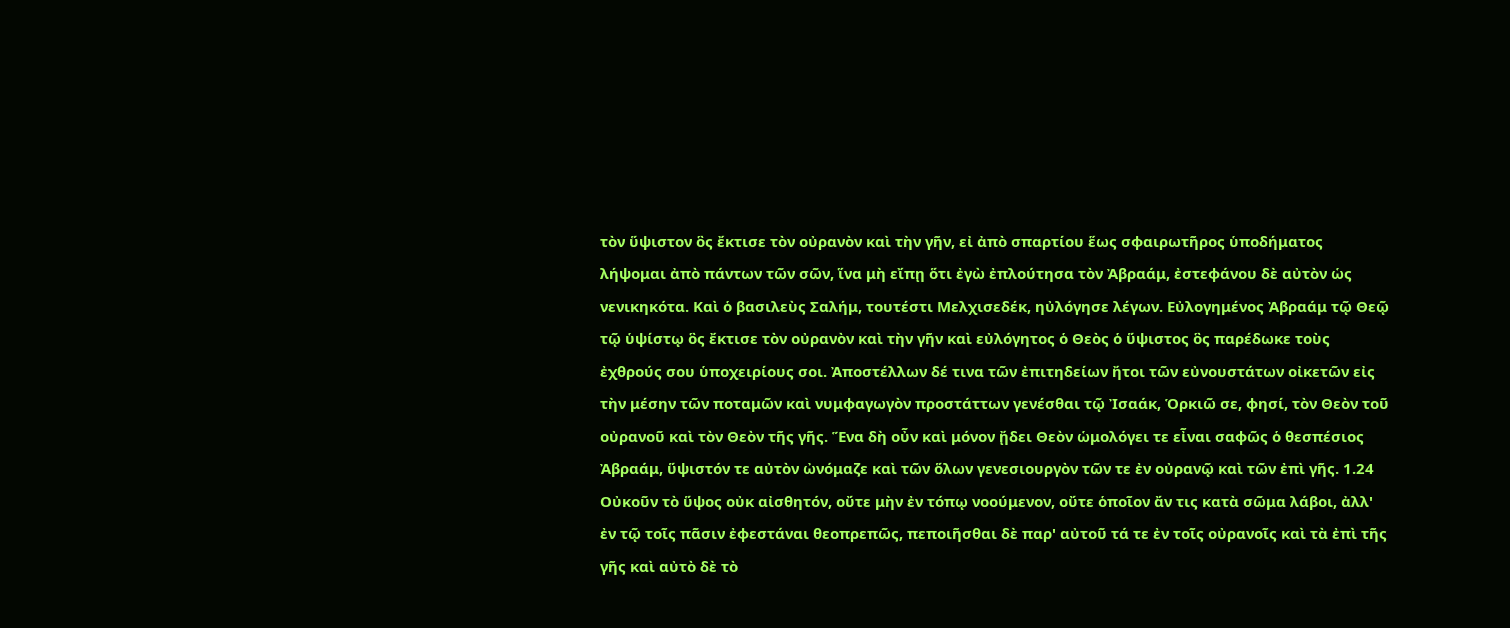τὸν ὕψιστον ὃς ἔκτισε τὸν οὐρανὸν καὶ τὴν γῆν, εἰ ἀπὸ σπαρτίου ἕως σφαιρωτῆρος ὑποδήματος λήψομαι ἀπὸ πάντων τῶν σῶν, ἵνα μὴ εἴπῃ ὅτι ἐγὼ ἐπλούτησα τὸν Ἀβραάμ, ἐστεφάνου δὲ αὐτὸν ὡς νενικηκότα. Καὶ ὁ βασιλεὺς Σαλήμ, τουτέστι Μελχισεδέκ, ηὐλόγησε λέγων. Εὐλογημένος Ἀβραάμ τῷ Θεῷ τῷ ὑψίστῳ ὃς ἔκτισε τὸν οὐρανὸν καὶ τὴν γῆν καὶ εὐλόγητος ὁ Θεὸς ὁ ὕψιστος ὃς παρέδωκε τοὺς ἐχθρούς σου ὑποχειρίους σοι. Ἀποστέλλων δέ τινα τῶν ἐπιτηδείων ἤτοι τῶν εὐνουστάτων οἰκετῶν εἰς τὴν μέσην τῶν ποταμῶν καὶ νυμφαγωγὸν προστάττων γενέσθαι τῷ Ἰσαάκ, Ὁρκιῶ σε, φησί, τὸν Θεὸν τοῦ οὐρανοῦ καὶ τὸν Θεὸν τῆς γῆς. Ἕνα δὴ οὖν καὶ μόνον ᾔδει Θεὸν ὡμολόγει τε εἶναι σαφῶς ὁ θεσπέσιος Ἀβραάμ, ὕψιστόν τε αὐτὸν ὠνόμαζε καὶ τῶν ὅλων γενεσιουργὸν τῶν τε ἐν οὐρανῷ καὶ τῶν ἐπὶ γῆς. 1.24 Οὐκοῦν τὸ ὕψος οὐκ αἰσθητόν, οὔτε μὴν ἐν τόπῳ νοούμενον, οὔτε ὁποῖον ἄν τις κατὰ σῶμα λάβοι, ἀλλ' ἐν τῷ τοῖς πᾶσιν ἐφεστάναι θεοπρεπῶς, πεποιῆσθαι δὲ παρ' αὐτοῦ τά τε ἐν τοῖς οὐρανοῖς καὶ τὰ ἐπὶ τῆς γῆς καὶ αὐτὸ δὲ τὸ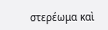στερέωμα καὶ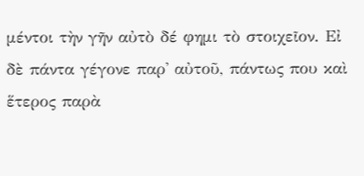μέντοι τὴν γῆν αὐτὸ δέ φημι τὸ στοιχεῖον. Εἰ δὲ πάντα γέγονε παρ' αὐτοῦ, πάντως που καὶ ἕτερος παρὰ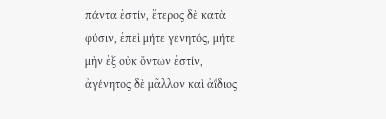πάντα ἐστίν, ἕτερος δὲ κατὰ φύσιν, ἐπεὶ μήτε γενητός, μήτε μὴν ἐξ οὐκ ὄντων ἐστίν, ἀγένητος δὲ μᾶλλον καὶ ἀΐδιος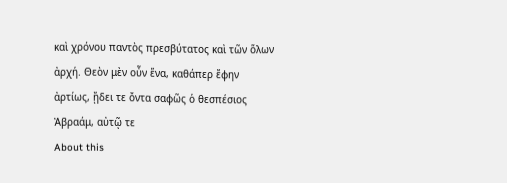καὶ χρόνου παντὸς πρεσβύτατος καὶ τῶν ὅλων ἀρχή. Θεὸν μὲν οὖν ἕνα, καθάπερ ἔφην ἀρτίως, ᾔδει τε ὄντα σαφῶς ὁ θεσπέσιος Ἀβραάμ, αὐτῷ τε
About this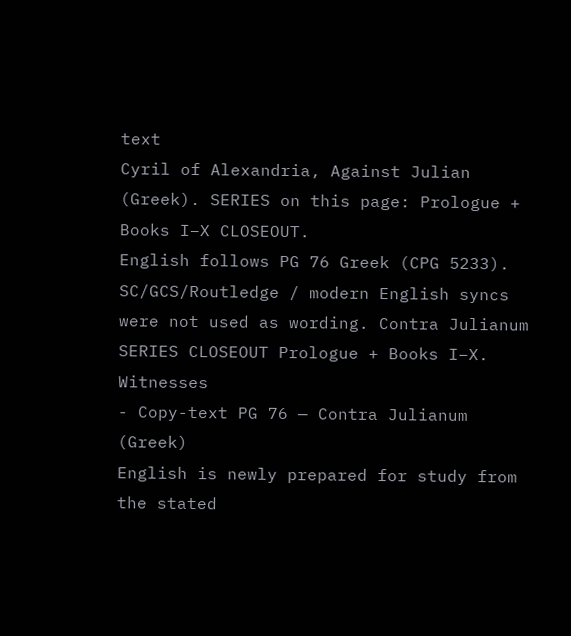text
Cyril of Alexandria, Against Julian (Greek). SERIES on this page: Prologue + Books I–X CLOSEOUT.
English follows PG 76 Greek (CPG 5233). SC/GCS/Routledge / modern English syncs were not used as wording. Contra Julianum SERIES CLOSEOUT Prologue + Books I–X.
Witnesses
- Copy-text PG 76 — Contra Julianum (Greek)
English is newly prepared for study from the stated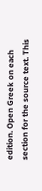edition. Open Greek on each section for the source text. This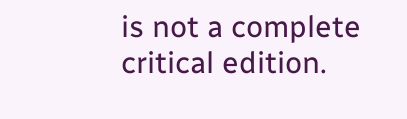is not a complete critical edition.